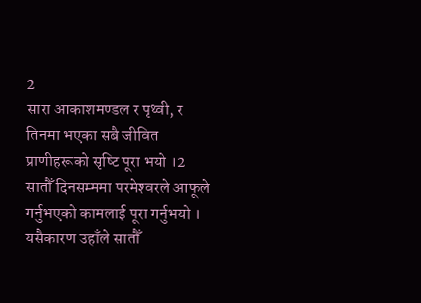2
सारा आकाशमण्डल र पृथ्वी, र तिनमा भएका सबै जीवित प्राणीहरूको सृष्‍टि पूरा भयो ।2 सातौँ दिनसम्ममा परमेश्‍वरले आफूले गर्नुभएको कामलाई पूरा गर्नुभयो । यसैकारण उहाँले सातौँ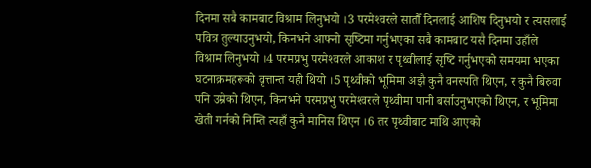दिनमा सबै कामबाट विश्राम लिनुभयो ।3 परमेश्‍वरले सातौँ दिनलाई आशिष‍ दिनुभयो र त्‍यसलाई पवित्र तुल्याउनुभयो, किनभने आफ्नो सृष्‍टिमा गर्नुभएका सबै कामबाट यसै दिनमा उहाँले विश्राम लिनुभयो ।4 परमप्रभु परमेश्‍वरले आकाश र पृथ्वीलाई सृष्‍टि गर्नुभएको समयमा भएका घटनाक्रमहरूको वृत्तान्‍त यही थियो ।5 पृथ्वीको भूमिमा अझै कुनै वनस्पति थिएन, र कुनै बिरुवा पनि उम्रेको थिएन, किनभने परमप्रभु परमेश्‍वरले पृथ्वीमा पानी बर्साउनुभएको थिएन, र भूमिमा खेती गर्नको निम्ति त्‍यहाँ कुनै मानिस थिएन ।6 तर पृथ्वीबाट माथि आएको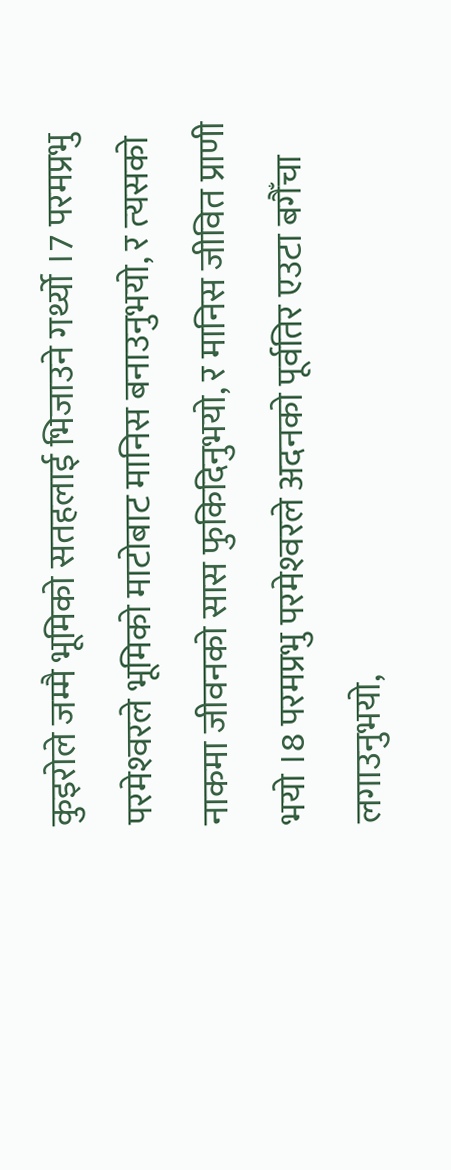कुइरोले जम्मै भूमिको सतहलाई भिजाउने गर्थ्यो ।7 परमप्रभु परमेश्‍वरले भूमिको माटोबाट मानिस बनाउनुभयो, र त्‍यसको नाकमा जीवनको सास फुकिदिनुभयो, र मानिस जीवित प्राणी भयो ।8 परमप्रभु परमेश्‍वरले अदनको पूर्वतिर एउटा बगैँचा लगाउनुभयो,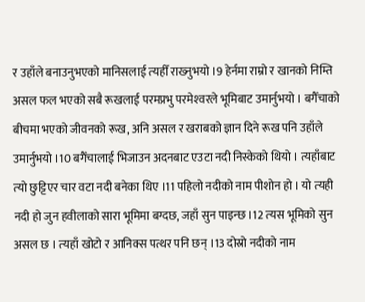र उहाँले बनाउनुभएको मानिसलाई त्‍यहीँ राख्‍नुभयो ।9 हेर्नमा राम्रो र खानको निम्ति असल फल भएको सबै रूखलाई परमप्रभु परमेश्‍वरले भूमिबाट उमार्नुभयो । बगैँचाको बीचमा भएको जीवनको रूख, अनि असल र खराबको ज्ञान दिने रूख पनि उहाँले उमार्नुभयो ।10 बगैँचालाई भिजाउन अदनबाट एउटा नदी निस्केको थियो । त्‍यहाँबाट त्‍यो छुट्टिएर चार वटा नदी बनेका थिए ।11 पहिलो नदीको नाम पीशोन हो । यो त्‍यही नदी हो जुन हवीलाको सारा भूमिमा बग्दछ, जहाँ सुन पाइन्‍छ ।12 त्‍यस भूमिको सुन असल छ । त्‍यहाँ खोटो र आनिक्स पत्थर पनि छन् ।13 दोस्रो नदीको नाम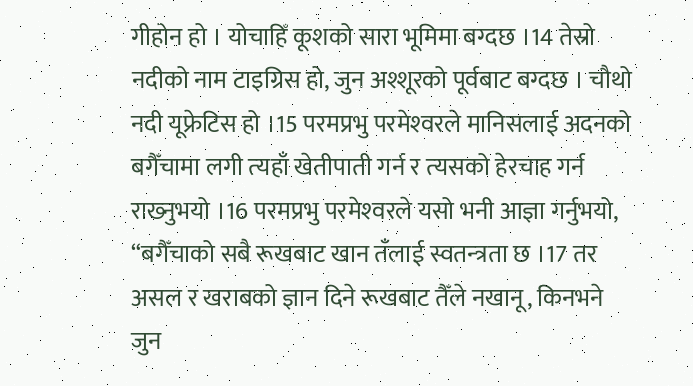गीहोन हो । योचाहिँ कूशको सारा भूमिमा बग्दछ ।14 तेस्रो नदीको नाम टाइग्रिस हो, जुन अश्शूरको पूर्वबाट बग्दछ । चौथो नदी यूफ्रेटिस हो ।15 परमप्रभु परमेश्‍वरले मानिसलाई अदनको बगैँचामा लगी त्‍यहाँ खेतीपाती गर्न र त्‍यसको हेरचाह गर्न राख्‍नुभयो ।16 परमप्रभु परमेश्‍वरले यसो भनी आज्ञा गर्नुभयो, “बगैँचाको सबै रूखबाट खान तँलाई स्वतन्‍त्रता छ ।17 तर असल र खराबको ज्ञान दिने रूखबाट तैँले नखानू, किनभने जुन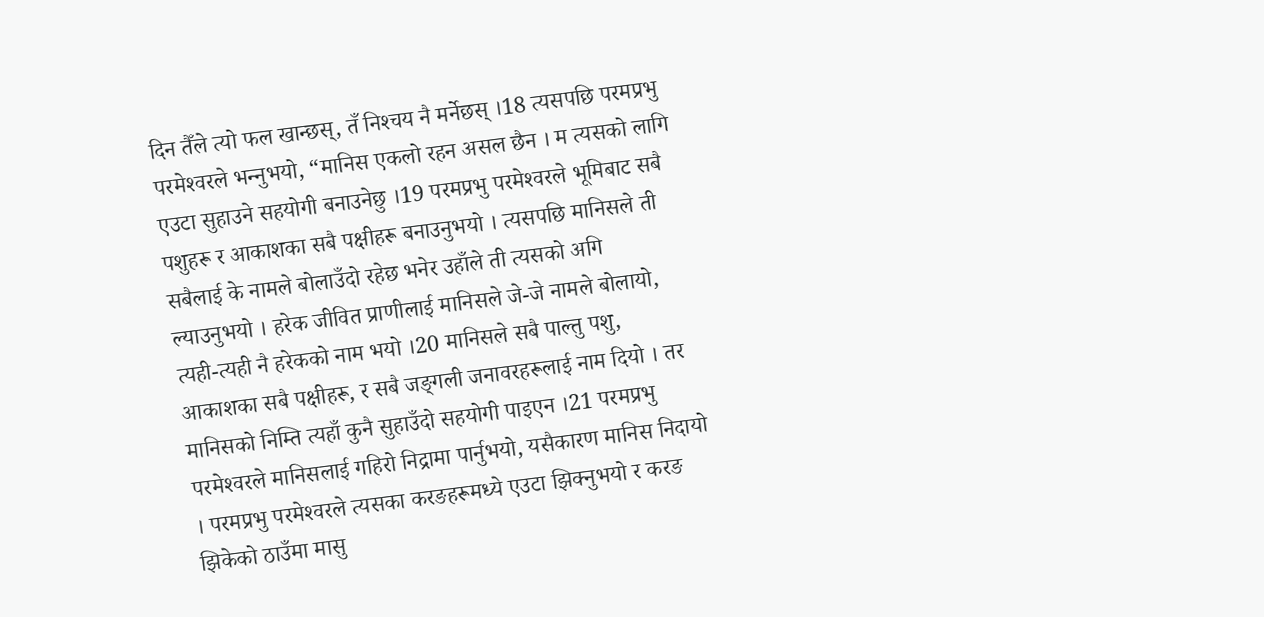दिन तैँले त्‍यो फल खान्‍छस्, तँ निश्‍चय नै मर्नेछस् ।18 त्‍यसपछि परमप्रभु परमेश्‍वरले भन्‍नुभयो, “मानिस एकलो रहन असल छैन । म त्‍यसको लागि एउटा सुहाउने सहयोगी बनाउनेछु ।19 परमप्रभु परमेश्‍वरले भूमिबाट सबै पशुहरू र आकाशका सबै पक्षीहरू बनाउनुभयो । त्‍यसपछि मानिसले ती सबैलाई के नामले बोलाउँदो रहेछ भनेर उहाँले ती त्‍यसको अगि ल्याउनुभयो । हरेक जीवित प्राणीलाई मानिसले जे-जे नामले बोलायो, त्‍यही-त्‍यही नै हरेकको नाम भयो ।20 मानिसले सबै पाल्तु पशु, आकाशका सबै पक्षीहरू, र सबै जङ्‌गली जनावरहरूलाई नाम दियो । तर मानिसको निम्ति त्‍यहाँ कुनै सुहाउँदो सहयोगी पाइएन ।21 परमप्रभु परमेश्‍वरले मानिसलाई गहिरो निद्रामा पार्नुभयो, यसैकारण मानिस निदायो । परमप्रभु परमेश्‍वरले त्‍यसका करङहरूमध्‍ये एउटा झिक्‍नुभयो र करङ झिकेको ठाउँमा मासु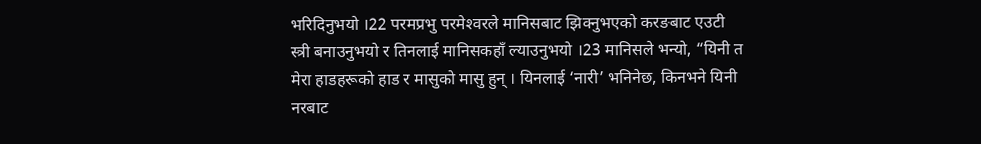भरिदिनुभयो ।22 परमप्रभु परमेश्‍वरले मानिसबाट झिक्‍नुभएको करङबाट एउटी स्‍त्री बनाउनुभयो र तिनलाई मानिसकहाँ ल्याउनुभयो ।23 मानिसले भन्‍यो, “यिनी त मेरा हाडहरूको हाड र मासुको मासु हुन् । यिनलाई ‘नारी’ भनिनेछ, किनभने यिनी नरबाट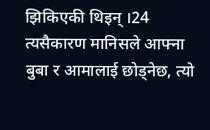झिकिएकी थिइन् ।24 त्‍यसैकारण मानिसले आफ्ना बुबा र आमालाई छोड्नेछ, त्‍यो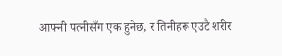आफ्नी पत्‍नीसँग एक हुनेछ, र तिनीहरू एउटै शरीर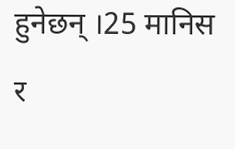हुनेछन् ।25 मानिस र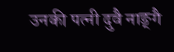उनकी पत्‍नी दुवै नाङ्‍गै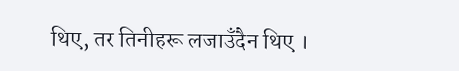थिए, तर तिनीहरू लजाउँदैन थिए ।